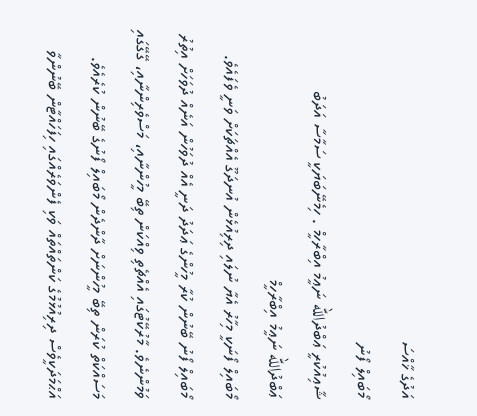އަދުގެ ޚާއްސަ
މޯބައިލް ފޯނު
ޝާޢިއުކުރީ ޢަބްދުالله ނަޢީމު އިބްރާހީމް . ހިމެނޭބަޔަކީ ސަމާސާ އަދަބު
ޢަބްދުالله ނަޢީމު އިބްރާހީމް
މޯބައިލް ފޯނަކީ މިހާރު އެޔާ ނުލައި ދިރިއުޅެން އުނދަގޫ އެއްޗަކަށް ވަނީ ވެފައެވެ. މޯބައިލް ފޯނު ބޭނުން ކުރާ މީހުންގެ ޢަދަދު ދަނީ އެއް ދުވަހުން އަނެއް ދުވަހަށް އިތުރު ވަމުންނެވެ. މާރުކޭޓުގައި އެއްޗެތި ވިއްކަން ތިބޭ މީހުންނާއި، މަސްވެރިންނާއި، ގޭގޭގައި މަސައްކަތް ކުރަން ތިބޭ މީހުންނަށް ދާންދެން މޯބައިލް ފޯނުގެ ބޭނުން ކުރެއެވެ.
އަޙްމަދަކީވެސް ދިރިއުޅުމުގެ ކަންތައްތައް ވަކި ފެންވަރެއްގައި ހިފަހައްޓާން ބޭނުންވާ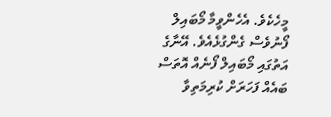މީހެކެވެ. އެހެންވީމާ މޯބައިލް ފޯނުވެސް ގެންގުޅެއެވެ. އޭނާގެ އަތުގައި މޯބައިލް ފޯނެއް އޮތަސް ބައެއް ފަހަރަށް ކުރިމަތިވާ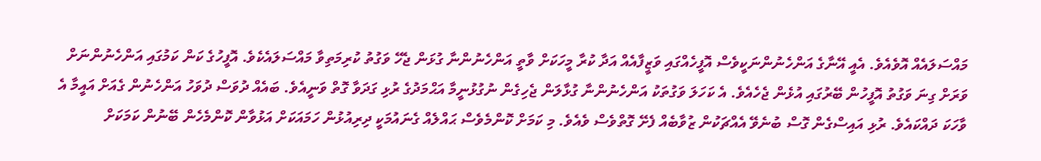މައްސަލައެއް އޮވެއެވެ. އެއީ އޭނާގެ އަންހެނުންނަކީވެސް އޮފީހެއްގައި ވަޒީފާއެއް އަދާ ކުރާ މީހަކަށް ވާތީ އަންހެނުންނާ ގުޅަން ޖެހޭ ވަގުތު ކުރިމަތިވާ މައްސަލައެކެވެ. އޮފީހުގެ ކަން ކަމުގައި އަންހެނުންނަށް ވަރަށް ގިނަ ވަގުތު އޮފީހުން ބޭރުގައި އުޅެން ޖެހެއެވެ. އެ ކަހަލަ ވަގުތަކު އަންހެނުންނާ ގުޅާލަން ޖެހިގެން ނުގުޅުނީމާ އަޙްމަދުގެ ރުޅި ގަދަވާ ގޮތް ވަނީއެވެ. ބައެއް ދުވަސް ދުވަހު އަންހެނުން ގެއަށް އައީމާ އެ ވާހަކަ ދައްކައެވެ. ރުޅި އައިސްގެން ގޮސް ބުނެވޭ އެއްޗަކުން ޒުވާބެއް ފެށޭ ގޮތްވެސް ވެއެވެ. މި ކަމަށް ކޮންމެވެސް ޙައްލެއް ގެނައުމަކީ ދިރިއުޅުން ހަމައަކަށް އަޅުވާން ކޮންމެހެން ބޭނުން ކަމަކަށް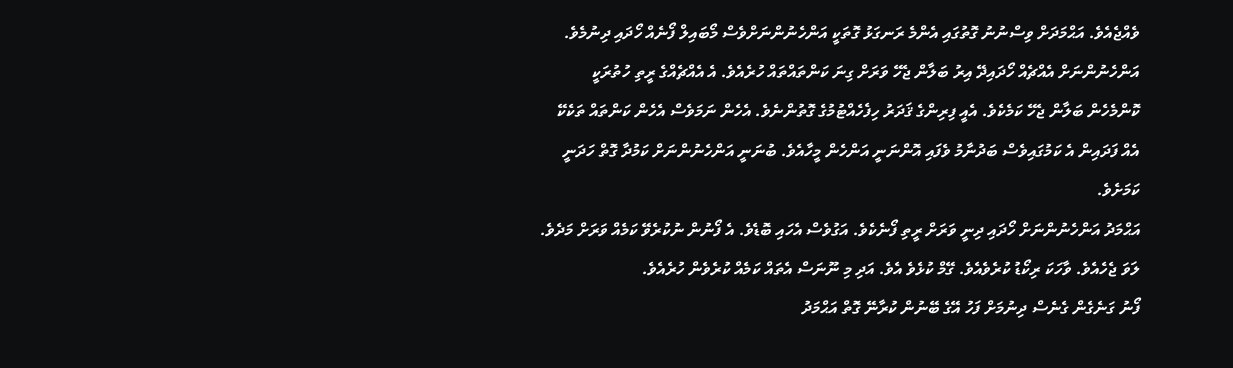ވެއްޖެއެވެ. އަޙްމަދަށް ވިސްނުނު ގޮތުގައި އެންމެ ރަނގަޅު ގޮތަކީ އަންހެނުންނަށްވެސް މޯބައިލް ފޯނެއް ހޯދައި ދިނުމެވެ.
އަންހެނުންނަށް އެއްޗެއް ހޯދައިދޭ އިރު ބަލާން ޖެހޭ ވަރަށް ގިނަ ކަންތައްތައް ހުރެއެވެ. އެ އެއްޗެއްގެ ރީތި ހުތުރަކީ ކޮންމެހެން ބަލާން ޖެހޭ ކަމެކެވެ. އެއީ ފިރިންގެ ޤަދަރު ހިފެހެއްޓުމުގެ ގޮތުންނެވެ. އެހެން ނަމަވެސް އެހެން ކަންތައް ތަކެކޭ އެއް ފަދައިން އެ ކަމުގައިވެސް ބަދުނާމު ވެފައި އޮންނަނީ އަންހެން މީހާއެވެ. ބުނަނީ އަންހެނުންނަށް ކަމުދާ ގޮތް ހަދަނީ ކަމަށެވެ.
އަޙްމަދު އަންހެނުންނަށް ހޯދައި ދިނީ ވަރަށް ރީތި ފޯނެކެވެ. އަގުވެސް އެހައި ބޮޑެވެ. އެ ފޯނުން ނުކުރެވޭ ކަމެއް ވަރަށް މަދެވެ. ލަވަ ޖެހެއެވެ. ވާހަކަ ރިކޯޑު ކުރެވެއެވެ. ގޭމް ކުޅެވެ އެވެ. އަދި މި ނޫނަސް އެތައް ކަމެއް ކުރެވެން ހުރެއެވެ.
ފޯނު ގަނެގެން ގެނެސް ދިނުމަށް ފަހު އޭގެ ބޭނުން ކުރާނޭ ގޮތް އަޙްމަދު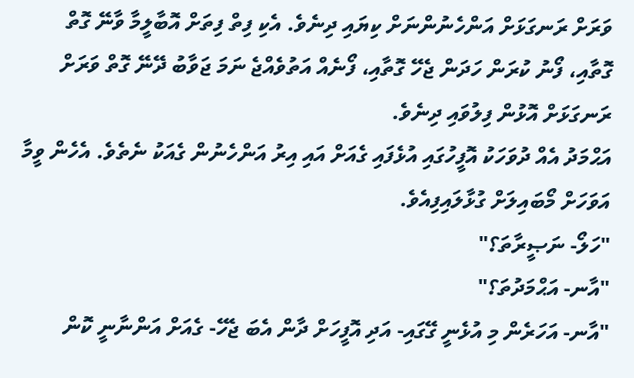ވަރަށް ރަނގަޅަށް އަންހެނުންނަށް ކިޔައި ދިނެވެ. އެކި ފިތް ފިތަށް އޮބާލީމާ ވާނޭ ގޮތް ގޮތާއި، ފޯނު ކުރަން ހަދަން ޖެހޭ ގޮތާއި، ފޯނެއް އަތުވެއްޖެ ނަމަ ޖަވާބު ދޭނޭ ގޮތް ވަރަށް ރަނގަޅަށް އޮޅުން ފިލުވައި ދިނެވެ.
އަޙްމަދު އެއް ދުވަހަކު އޮފީހުގައި އުޅެފައި ގެއަށް އައި އިރު އަންހެނުން ގެއަކު ނެތެވެ. އެހެން ވީމާ އަވަހަށް މޯބައިލަށް ގުޅާލައިފިއެވެ.
"ހަލޯ- ނަޞީރާތަ؟"
"އާނ- އަޙްމަދުތަ؟"
"އާނ- އަހަރެން މި އުޅެނީ ގޭގައި- އަދި އޮފީހަށް ދާން އެބަ ޖެހޭ- ގެއަށް އަންނާނީ ކޮން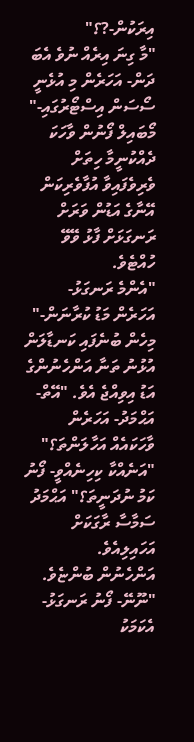އިރަކުން-?؟"
"މާ ގިނަ އިރެއް ނުވެ އެބަ ދަން- އަހަރެން މި އުޅެނީ ސޯސަން އިސްޓޯރުގައި-" މޯބައިލް ފޯނުން ވާހަކަ ދެއްކުނީމާ ހިތަށް ވެރިވެފައިވާ އުފާވެރިކަން އޭނާގެ އަޑުން ވަރަށް ރަނގަޅަށް ފާޅު ވޭވޭ ހުއްޓެވެ.
"އެންމެ ރަނގަޅު- އަހަރެން މަޑު ކުރާނަން-"
މިހެން ބުނެފައި ކަނޑާލަން އުޅުނު ތަނާ އަންހެނުންގެ އަޑު އިވިއްޖެ އެވެ. "އޭތް- އަޙްމަދު- އަހަރެން ވާހަކައެއް އަހާލަންތަ؟"
"އަނެއްކާ ކިހިނެއްވީ- ފޯނު ކަމު ނުދަނީތަ؟" އަޙްމަދު ސަމާސާ ރާގަކަށް އަހައިލިއެވެ.
އަންހެނުން ބުންޏެވެ. "ނޫނޭ- ފޯނު ރަނގަޅު- އެކަމަކު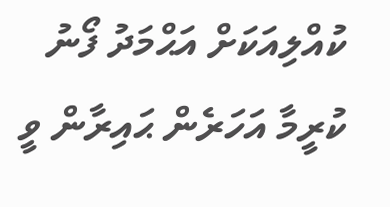ކުއްލިއަކަށް އަޙްމަދު ފޯނު ކުރީމާ އަހަރެން ޙައިރާން ވީ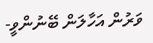ވަރުން އަހާލަން ބޭނުންވީ-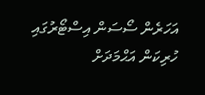އަހަރެން ސޯސަން އިސްޓޯރުގައި ހުރިކަން އަޙްމަދަށް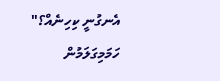އެނގުނީ ކިހިނެއް؟"
ހަމަމިގަލަމުން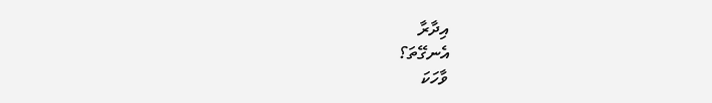އިދާރާ
އެނގޭތަ؟
ވާހަކަ